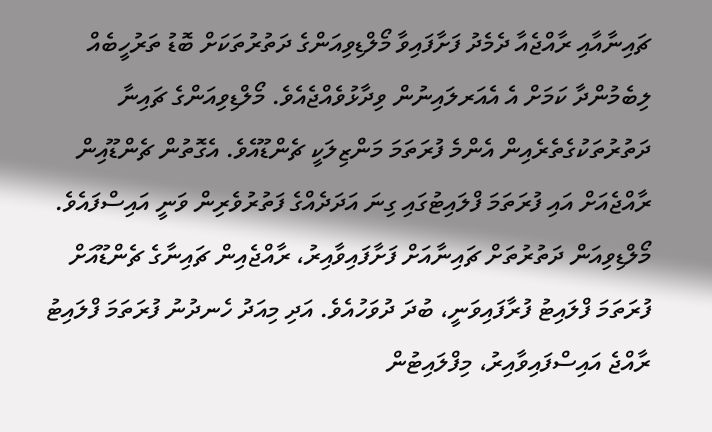ޗައިނާއާއި ރާއްޖެއާ ދެމެދު ފަށާފައިވާ މޯލްޑިވިއަންގެ ދަތުރުތަކަށް ބޮޑު ތަރުހީބެއް ލިބެމުންދާ ކަމަށް އެ އެއަރލައިނުން ވިދާޅުވެއްޖެއެވެ. މޯލްޑިވިއަންގެ ޗައިނާ ދަތުރުތަކުގެތެރެއިން އެންމެ ފުރަތަމަ މަންޒިލަކީ ޗެންޑޫއެވެ. އެގޮތުން ޗެންޑޫއިން ރާއްޖެއަށް އައި ފުރަތަމަ ފްލައިޓުގައި ގިނަ އަދަދެއްގެ ފަތުރުވެރިން ވަނީ އައިސްފައެވެ.
މޯލްޑިވިއަން ދަތުރުތަށް ޗައިނާއަށް ފަށާފައިވާއިރު، ރާއްޖެއިން ޗައިނާގެ ޗެންޑޫއަށް ފުރަތަމަ ފްލައިޓު ފުރާފައިވަނީ، ބުދަ ދުވަހުއެވެ. އަދި މިއަދު ހެނދުނު ފުރަތަމަ ފްލައިޓު ރާއްޖެ އައިސްފައިވާއިރު، މިފްލައިޓުން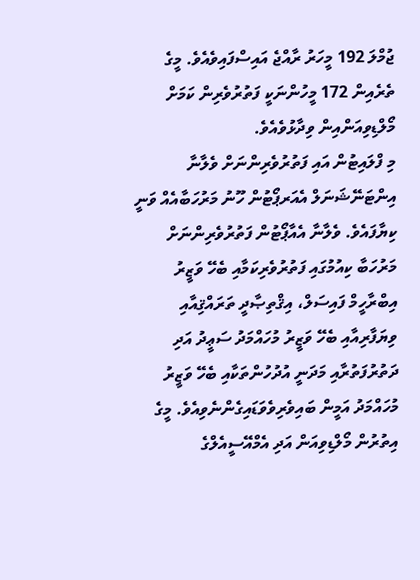ޖުމްލަ 192 މީހަރު ރާއްޖެ އައިސްފައިވެއެވެ. މީގެ ތެރެއިން 172 މީހުންނަކީ ފަތުރުވެރިން ކަމަށް މޯލްޑިވިއަންއިން ވިދާޅުވެއެވެ.
މި ފްލައިޓުން އައި ފަތުރުވެރިންނަށް ވެލާނާ އިންޓަނޭޝަނަލް އެއަރޕޯޓުން ހޫނު މަރުހަބާއެއް ވަނީ ކިޔާފައެވެ. ވެލާނާ އެއާޕޯޓުން ފަތުރުވެރިންނަށް މަރުހަބާ ކިއުމުގައި ފަތުރުވެރިކަމާއި ބެހޭ ވަޒީރު އިބްރާހީމް ފައިސަލް، އިޤްތިޞާދީ ތަރައްޤިއާއި ވިޔަފާރިއާއި ބެހޭ ވަޒީރު މުހައްމަދު ސަޢީދު އަދި ދަތުރުފަތުރާއި މަދަނީ އުދުހުންތަކާއި ބެހޭ ވަޒީރު މުހައްމަދު އަމީން ބައިވެރިވެވަޑައިގެންނެވިއެވެ. މީގެ އިތުރުން މޯލްޑިވިއަން އަދި އެމްއޭސީއެލްގެ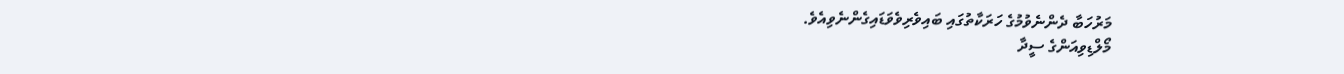މަރުހަބާ ދެންނެވުމުގެ ހަރަކާތުގައި ބައިވެރިވެވަޑައިގެންނެވިއެވެ.
މޯލްޑިވިއަންގެ ސީދާ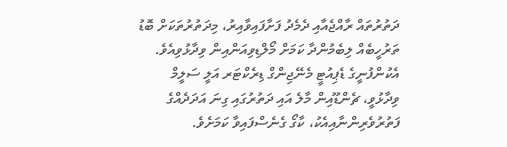ދަތުރުތައް ރާއްޖެއާއި ދެމެދު ފަށާފައިވާއިރު، މިދަތުރުތަކަށް ބޮޑު ތަރުހީބެއް ލިބެމުންދާ ކަމަށް މޯލްޑިވިއަންއިން ވިދާޅުވިއެވެ. އެކުންފުނީގެ ޑެޕިއުޓީ މެނޭޖިންގް ޑިރެކްޓަރ އަލީ ސަލީމް ވިދާޅުވީ، ޗެންޑޫއިން މާލެ އައި ދަތުރުގައި ގިނަ އަދަދެއްގެ ފަތުރުވެރިންނާއިއެކު، ކާގޯ ގެނެސްފައިވާ ކަމަށެވެ.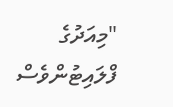"މިއަދުގެ ފްލައިޓުންވެސް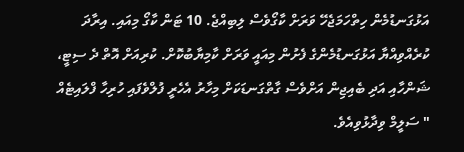އަޅުގަނޑުމެން ހިތްހަމަޖެހޭ ވަރަށް ކާގޯވެސް ލިބިއްޖެ. 10 ޓަން ކާގޯ މިއައި. އިރާދަ ކުރެއްވިއްޔާ އަޅުގަނޑުމެންގެ ފެށުން މިއައީ ވަރަށް ކާމިޔާބުކޮށް. ކުރިއަށް އޮތް ދެ ސިޓީ، ޝަންހާއި އަދި ބެއިޖިން އަށްވެސް ގާތްގަނޑަކަށް މިހާރު އެހެރީ ފުލްވެފައި ހުރިހާ ފްލައިޓެއް " ސަލީމް ވިދާޅުވިއެވެ.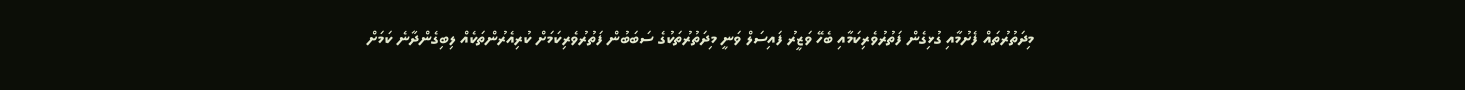މިދަތުރުތައް ފެށުމާއި ގުޅިގެން ފަތުރުވެރިކަމާއި ބެހޭ ވަޒީރު ފައިސަލް ވަނީ މިދަތުރުތަކުގެ ސަބަބުން ފަތުރުވެރިކަމަށް ކުރިއެރުންތަކެއް ލިބިގެންދާނެ ކަމަށް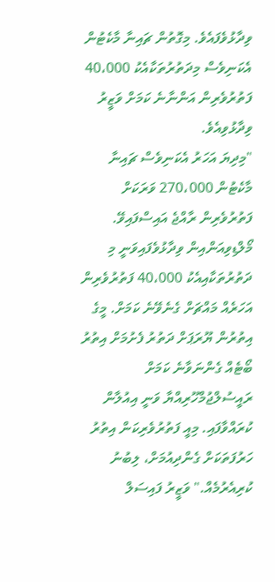ވިދާޅުވެފައެވެ. މިގޮތުން ޗައިނާ މާކެޓުން އެކަނިވެސް މިދަތުރުތަކާއެކު 40،000 ފަތުރުވެރިން އަންނާނެ ކަމަށް ވަޒީރު ވިދާޅުވިއެވެ.
"މިދިޔަ އަހަރު އެކަނިވެސް ޗައިނާ މާކެޓުން 270،000 ވަރަކަށް ފަތުރުވެރިން ރާއްޖެ އައިސްފައިވޭ. މޯލްޑިވިއަންއިން ވިދާޅުވެފައިވަނީ މި ދަތުރުތަކާއިއެކު 40،000 ފަތުރުވެރިން އަހަރެއް މައްޗަށް ގެނެވޭނެ ކަމަށް. މީގެ އިތުރުން ޔޫރަޕަށް ދަތުރު ފެށުމަށް އިތުރު ބޯޓެއް ގެންނަވާނެ ކަމަށް ރައީސުލްޖުމްހޫރިއްޔާ ވަނީ އިއުލާން ކުރައްވާފައި. މިއީ ފަތުރުވެރިކަން އިތުރު ހަރުފަތަކަށް ގެންދިއުމަށް، ލިބުނު ކުރިއެރުމެއް." ވަޒީރު ފައިސަލް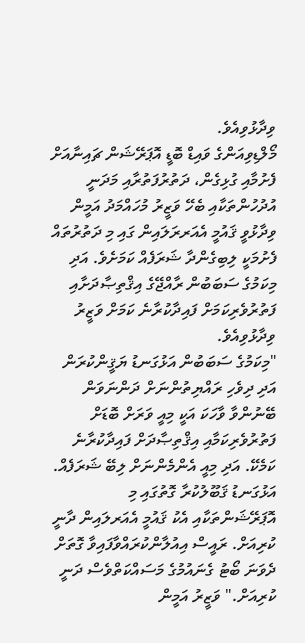ވިދާޅުވިއެވެ.
މޯލްޑިވިއަންގެ ވައިޑް ބޮޑީ އޮޕަރޭޝަން ޗައިނާއަށް ފެށުމާއި ގުޅިގެން، ދަތުރުފަތުރާއި މަދަނީ އުދުހުންތަކާއި ބެހޭ ވަޒީރު މުހައްމަދު އަމީން ވިދާޅުވީ ޤައުމީ އެއަރރަލައިން ގައި މި ދަތުރުތައް ފެށުމަކީ ލިބިގެންދާ ޝަރަފެއް ކަމަށެވެ. އަދި މިކަމުގެ ސަބަބުން ރާއްޖޭގެ އިޤްތިޞާދަށާއި ފަތުރުވެރިކަމަށް ފައިދާކުރާނެ ކަމަށް ވަޒީރު ވިދާޅުވިއެވެ.
"މިކަމުގެ ސަބަބުން އަޅުގަނޑު ޔަޤީންކުރަން އަދި ދިވެހި ރައްޔިތުންނަށް ދަންނަވަން ބޭނުންވާ ވާހަކަ އަކީ މިއީ ވަރަށް ބޮޑަށް ފަތުރުވެރިކަމާއި އިޤްތިޞާދަށް ފައިދާކުރާނެ ކަމެކޭ. އަދި މިއީ އެންމެންނަށް ލިބޭ ޝަރަފެއް. އަޅުގަނޑު ޤަބޫލުކުރާ ގޮތުގައި މި އޮޕަރޭޝަންތަކާއި އެކު ޤައުމީ އެއަރލައިން ދާނީ ކުރިއަށް. ރައީސް އިއުލާންކުރައްވާފައިވާ ގޮތަށް ދެވަނަ ބޯޓު ގެނައުމުގެ މަސައްކަތްވެސް ދަނީ ކުރިއަށް." ވަޒީރު އަމީން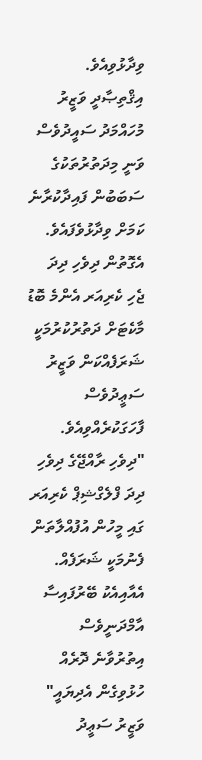ވިދާޅުވިއެވެ.
އިޤްތިޞާދީ ވަޒީރު މުހައްމަދު ސައީދުވެސް ވަނީ މިދަތުރުތަކުގެ ސަބަބުން ފައިދާކުރާނެ ކަމަށް ވިދާޅުވެފައެވެ. އެގޮތުން ދިވެހި ދިދަ ޖެހި ކެރިއަރ އެންމެ ބޮޑު މާކެޓަށް ދަތުރުކުރުމަކީ ޝަރަފެއްކަން ވަޒީރު ސަޢީދުވެސް ފާހަގަކުރެއްވިއެވެ.
"ދިވެހި ރާއްޖޭގެ ދިވެހި ދިދަ ފްލެގްޝިޕް ކެރިއަރ ގައި މީހުން އުފުއްލާތަން ފެނުމަކީ ޝަރަފެއް. އެއާއިއެކު ބޭރުފައިސާ އާމްދަނީވެސް އިތުރުވާނެ ދޮރެއް ހުޅުވިގެން އެދިޔައީ" ވަޒީރު ސަޢީދު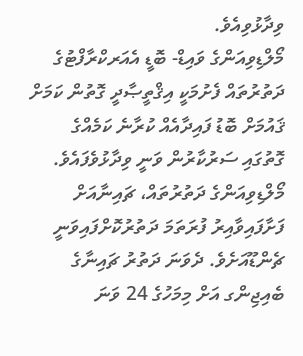ވިދާޅުވިއެވެ.
މޯލްޑިވިއަންގެ ވައިޑް- ބޮޑީ އެއަރކްރާފްޓުގެ ދަތުރުތައް ފެށުމަކީ އިޤްތީޞާދީ ގޮތުން ކަމަށް ޤައުމަށް ބޮޑު ފައިދާއެއް ކުރާނެ ކަމެއްގެ ގޮތުގައި ސަރުކާރުން ވަނީ ވިދާޅުވެފައެވެ.
މޯލްޑިވިއަންގެ ދަތުރުތައް، ޗައިނާއަށް ފަށާފައިވާއިރު ފުރަތަމަ ދަތުރުކޮށްފައިވަނީ ޗެންޑޫއަށެވެ. ދެވަނަ ދަތުރު ޗައިނާގެ ބެއިޖިންގ އަށް މިމަހުގެ 24 ވަނަ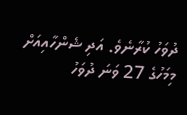ދުވަހު ކުރާނެވެ. އަދި ޝެންހާއިއަށް މިމަހުގެ 27 ވަނަ ދުވަހު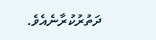ދަތުރުކުރާނެއެވެ.